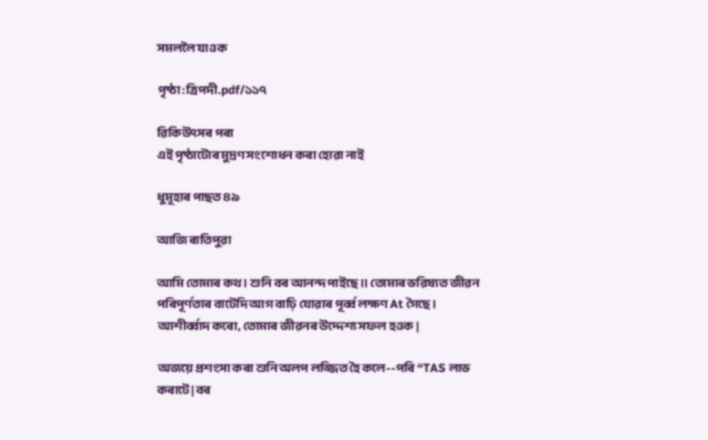সমললৈ যাওক

পৃষ্ঠা:ত্ৰিপদী.pdf/১১৭

ৱিকিউৎসৰ পৰা
এই পৃষ্ঠাটোৰ মুদ্ৰণ সংশোধন কৰা হোৱা নাই

ধুমূহাৰ পাছত ৪৯

আজি ৰাতিপুৱা

আমি তোমাৰ কথ। শুনি বৰ আনন্দ পাইছে ॥ তোমাৰ ভৱিষ্যত জীৱন পৰিপূর্ণতাৰ বাটেদি আগ বাঢ়ি যোৱাৰ পূৰ্ব্ব লক্ষণ At গৈছে। আশীৰ্ব্বাদ কৰো, তোমাৰ জীৱনৰ উদ্দেশ্য সফল হওক |

অজয়ে প্রশংসা কৰা শুনি অলপ লজ্জিত হৈ কলে--পৰি “TAS লাভ কৰাটে| বৰ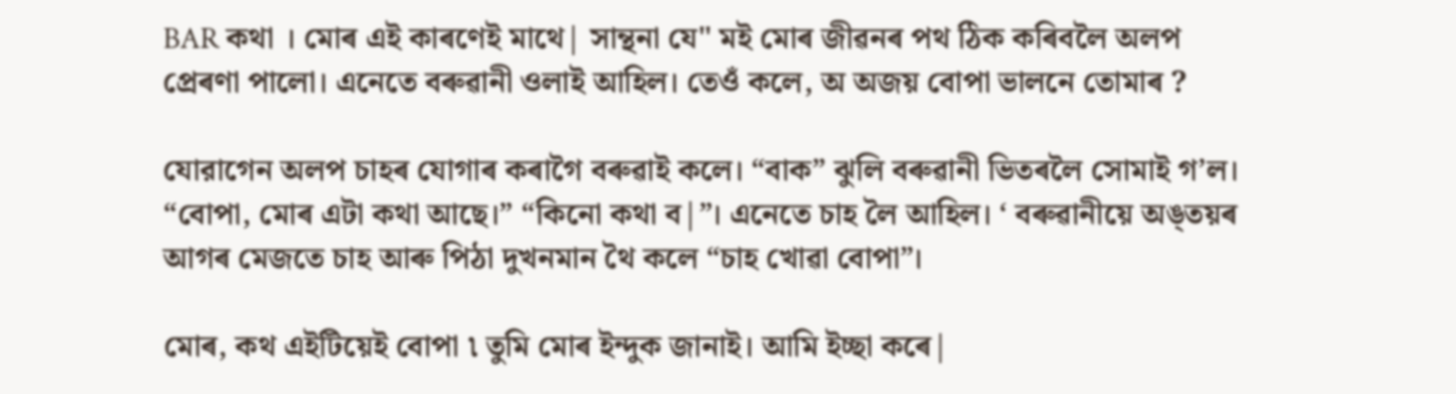BAR কথা । মোৰ এই কাৰণেই মাথে| সান্থনা যে" মই মোৰ জীৱনৰ পথ ঠিক কৰিবলৈ অলপ প্ৰেৰণা পালো। এনেতে বৰুৱানী ওলাই আহিল। তেওঁ কলে, অ অজয় বোপা ভালনে তোমাৰ ?

যোরাগেন অলপ চাহৰ যোগাৰ কৰাগৈ বৰুৱাই কলে। “বাক” ঝুলি বৰুৱানী ভিতৰলৈ সোমাই গ’ল। “বোপা, মোৰ এটা কথা আছে।” “কিনো কথা ব|”। এনেতে চাহ লৈ আহিল। ‘ বৰুৱানীয়ে অঙ্তয়ৰ আগৰ মেজতে চাহ আৰু পিঠা দুখনমান থৈ কলে “চাহ খোৱা বোপা”।

মোৰ, কথ এইটিয়েই বোপা ৷ তুমি মোৰ ইন্দুক জানাই। আমি ইচ্ছা কৰে|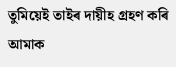তুমিয়েই তাইৰ দায়ীহ গ্রহণ কৰি আমাক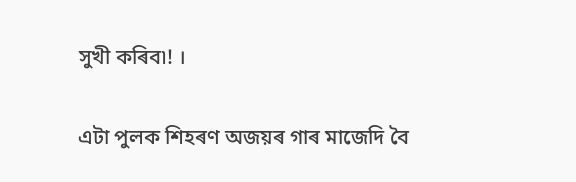সুখী কৰিব৷! ।

এটা পুলক শিহৰণ অজয়ৰ গাৰ মাজেদি বৈ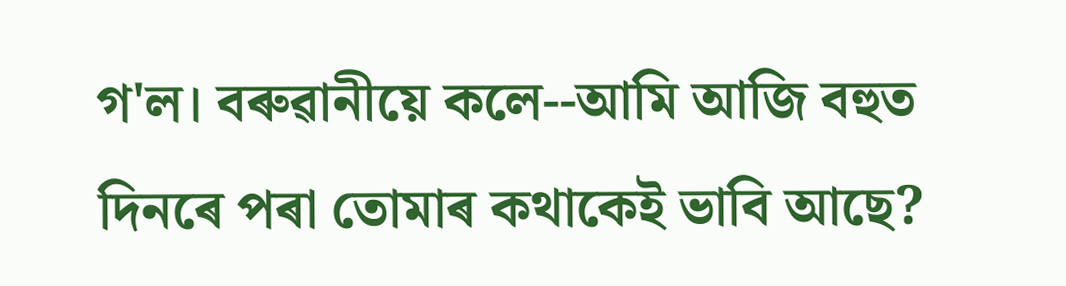গ'ল। বৰুৱানীয়ে কলে--আমি আজি বহুত দিনৰে পৰা তোমাৰ কথাকেই ভাবি আছে?